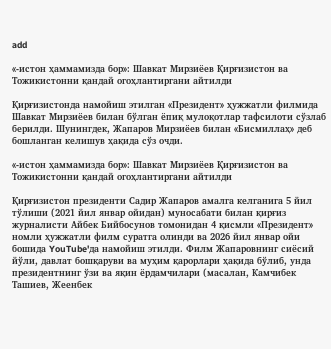add

«-истон ҳаммамизда бор»: Шавкат Мирзиёев Қирғизистон ва Тожикистонни қандай огоҳлантиргани айтилди

Қирғизистонда намойиш этилган «Президент» ҳужжатли филмида Шавкат Мирзиёев билан бўлган ёпиқ мулоқотлар тафсилоти сўзлаб берилди. Шунингдек, Жапаров Мирзиёев билан «Бисмиллаҳ» деб бошланган келишув ҳақида сўз очди.

«-истон ҳаммамизда бор»: Шавкат Мирзиёев Қирғизистон ва Тожикистонни қандай огоҳлантиргани айтилди

Қирғизистон президенти Садир Жапаров амалга келганига 5 йил тўлиши (2021 йил январ ойидан) муносабати билан қирғиз журналисти Айбек Бийбосунов томонидан 4 қисмли «Президент» номли ҳужжатли филм суратга олинди ва 2026 йил январ ойи бошида YouTube'да намойиш этилди. Филм Жапаровнинг сиёсий йўли, давлат бошқаруви ва муҳим қарорлари ҳақида бўлиб, унда президентнинг ўзи ва яқин ёрдамчилари (масалан, Камчибек Ташиев, Жеенбек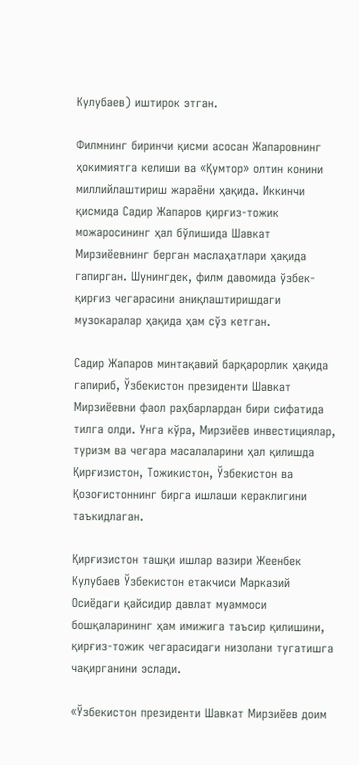Кулубаев) иштирок этган.

Филмнинг биринчи қисми асосан Жапаровнинг ҳокимиятга келиши ва «Қумтор» олтин конини миллийлаштириш жараёни ҳақида. Иккинчи қисмида Садир Жапаров қирғиз-тожик можаросининг ҳал бўлишида Шавкат Мирзиёевнинг берган маслаҳатлари ҳақида гапирган. Шунингдек, филм давомида ўзбек-қирғиз чегарасини аниқлаштиришдаги музокаралар ҳақида ҳам сўз кетган.

Садир Жапаров минтақавий барқарорлик ҳақида гапириб, Ўзбекистон президенти Шавкат Мирзиёевни фаол раҳбарлардан бири сифатида тилга олди. Унга кўра, Мирзиёев инвестициялар, туризм ва чегара масалаларини ҳал қилишда Қирғизистон, Тожикистон, Ўзбекистон ва Қозоғистоннинг бирга ишлаши кераклигини таъкидлаган.

Қирғизистон ташқи ишлар вазири Жеенбек Кулубаев Ўзбекистон етакчиси Марказий Осиёдаги қайсидир давлат муаммоси бошқаларининг ҳам имижига таъсир қилишини, қирғиз-тожик чегарасидаги низолани тугатишга чақирганини эслади.

«Ўзбекистон президенти Шавкат Мирзиёев доим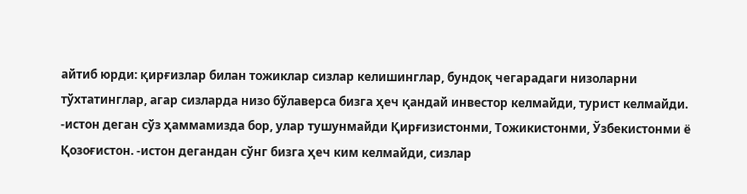айтиб юрди: қирғизлар билан тожиклар сизлар келишинглар, бундоқ чегарадаги низоларни тўхтатинглар, агар сизларда низо бўлаверса бизга ҳеч қандай инвестор келмайди, турист келмайди. -истон деган сўз ҳаммамизда бор, улар тушунмайди Қирғизистонми, Тожикистонми, Ўзбекистонми ё Қозоғистон. -истон дегандан сўнг бизга ҳеч ким келмайди, сизлар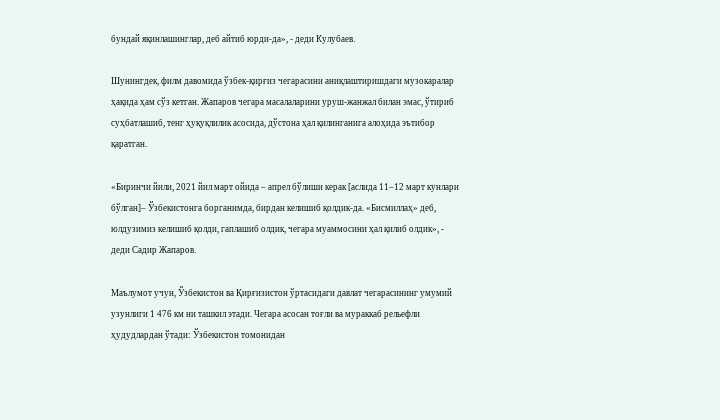бундай яқинлашинглар, деб айтиб юрди-да», - деди Кулубаев.

Шунингдек, филм давомида ўзбек-қирғиз чегарасини аниқлаштиришдаги музокаралар ҳақида ҳам сўз кетган. Жапаров чегара масалаларини уруш-жанжал билан эмас, ўтириб суҳбатлашиб, тенг ҳуқуқлилик асосида, дўстона ҳал қилинганига алоҳида эътибор қаратган.

«Биринчи йили, 2021 йил март ойида – апрел бўлиши керак [аслида 11–12 март кунлари бўлган]– Ўзбекистонга борганимда, бирдан келишиб қолдик-да. «Бисмиллаҳ» деб, юлдузимиз келишиб қолди, гаплашиб олдик, чегара муаммосини ҳал қилиб олдик», - деди Садир Жапаров.

Маълумот учун, Ўзбекистон ва Қирғизистон ўртасидаги давлат чегарасининг умумий узунлиги 1 476 км ни ташкил этади. Чегара асосан тоғли ва мураккаб рельефли ҳудудлардан ўтади: Ўзбекистон томонидан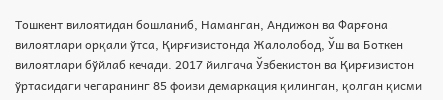Тошкент вилоятидан бошланиб, Наманган, Андижон ва Фарғона вилоятлари орқали ўтса, Қирғизистонда Жалолобод, Ўш ва Боткен вилоятлари бўйлаб кечади. 2017 йилгача Ўзбекистон ва Қирғизистон ўртасидаги чегаранинг 85 фоизи демаркация қилинган, қолган қисми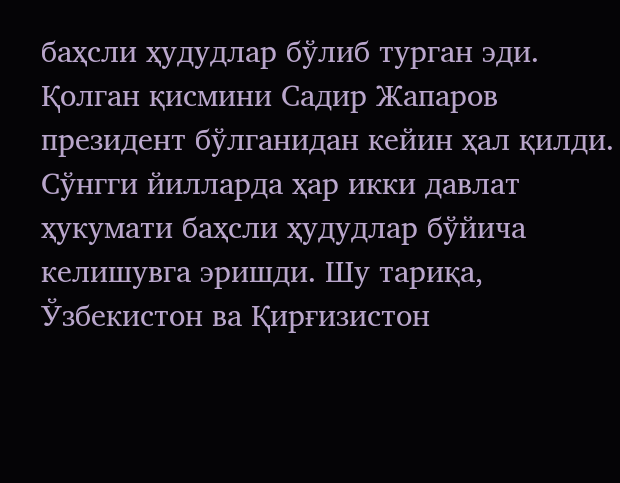баҳсли ҳудудлар бўлиб турган эди. Қолган қисмини Садир Жапаров президент бўлганидан кейин ҳал қилди. Сўнгги йилларда ҳар икки давлат ҳукумати баҳсли ҳудудлар бўйича келишувга эришди. Шу тариқа, Ўзбекистон ва Қирғизистон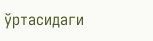ўртасидаги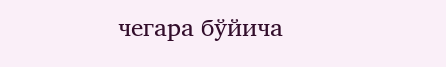чегара бўйича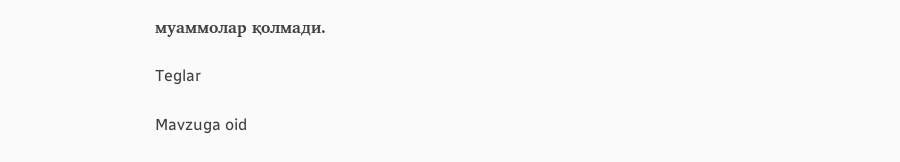муаммолар қолмади.

Teglar

Mavzuga oid